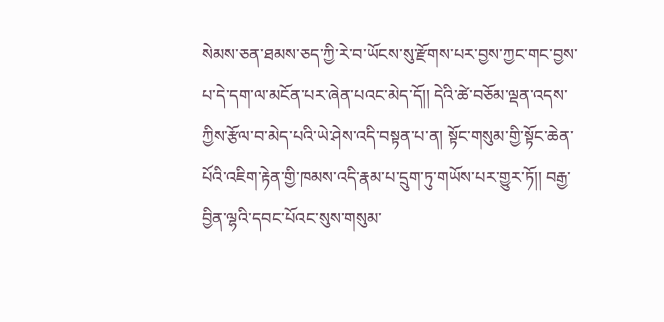སེམས་ཅན་ཐམས་ཅད་ཀྱི་རེ་བ་ཡོངས་སུ་རྫོགས་པར་བྱས་ཀྱང་གང་བྱས་པ་དེ་དག་ལ་མངོན་པར་ཞེན་པའང་མེད་དོ།། དེའི་ཚེ་བཅོམ་ལྡན་འདས་ཀྱིས་རྩོལ་བ་མེད་པའི་ཡེ་ཤེས་འདི་བསྟན་པ་ན། སྟོང་གསུམ་གྱི་སྟོང་ཆེན་པོའི་འཇིག་རྟེན་གྱི་ཁམས་འདི་རྣམ་པ་དྲུག་ཏུ་གཡོས་པར་གྱུར་ཏོ།། བརྒྱ་བྱིན་ལྷའི་དབང་པོའང་སུས་གསུམ་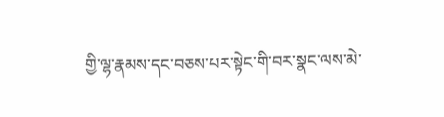གྱི་ལྷ་རྣམས་དང་བཅས་པར་སྟེང་གི་བར་སྣང་ལས་མེ་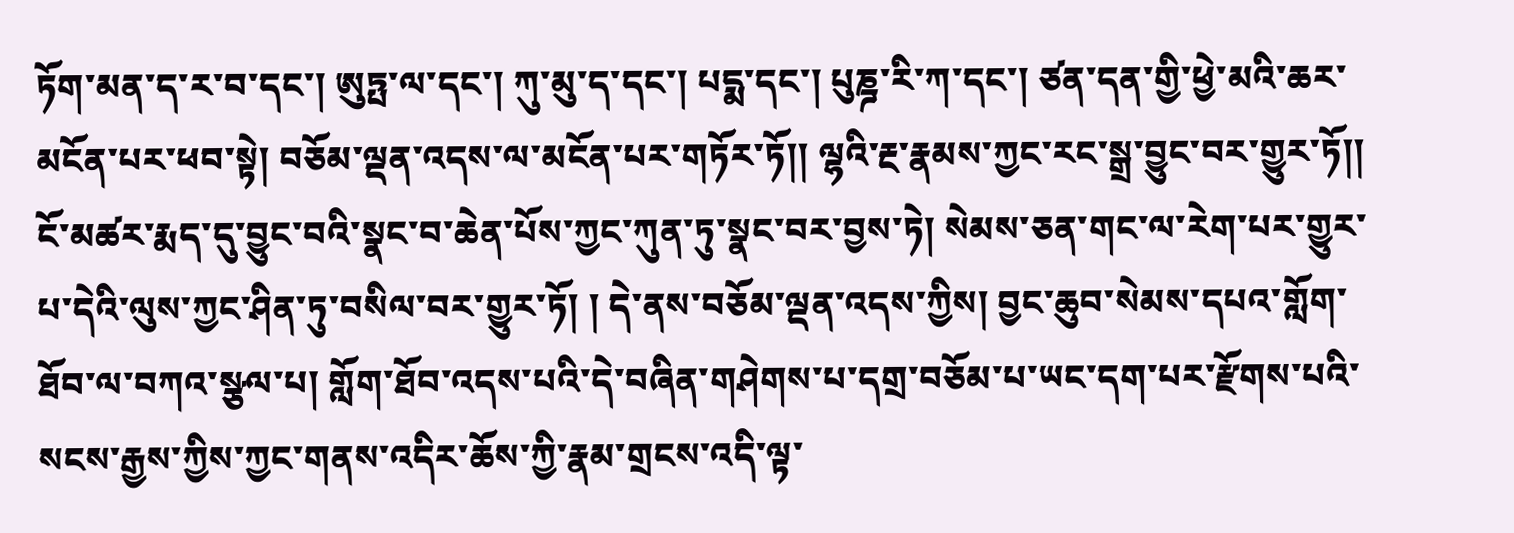ཏོག་མན་ད་ར་བ་དང་། ཨུཏྤ་ལ་དང་། ཀུ་མུ་ད་དང་། པདྨ་དང་། པུཎྜ་རི་ཀ་དང་། ཙན་དན་གྱི་ཕྱེ་མའི་ཆར་མངོན་པར་ཕབ་སྟེ། བཅོམ་ལྡན་འདས་ལ་མངོན་པར་གཏོར་ཏོ།། ལྷའི་རྔ་རྣམས་ཀྱང་རང་སྒྲ་བྱུང་བར་གྱུར་ཏོ།། ངོ་མཚར་རྨད་དུ་བྱུང་བའི་སྣང་བ་ཆེན་པོས་ཀྱང་ཀུན་ཏུ་སྣང་བར་བྱས་ཏེ། སེམས་ཅན་གང་ལ་རེག་པར་གྱུར་པ་དེའི་ལུས་ཀྱང་ཤིན་ཏུ་བསིལ་བར་གྱུར་ཏོ། ། དེ་ནས་བཅོམ་ལྡན་འདས་ཀྱིས། བྱང་ཆུབ་སེམས་དཔའ་གློག་ཐོབ་ལ་བཀའ་སྩལ་པ། གློག་ཐོབ་འདས་པའི་དེ་བཞིན་གཤེགས་པ་དགྲ་བཅོམ་པ་ཡང་དག་པར་རྫོགས་པའི་སངས་རྒྱས་ཀྱིས་ཀྱང་གནས་འདིར་ཆོས་ཀྱི་རྣམ་གྲངས་འདི་ལྟ་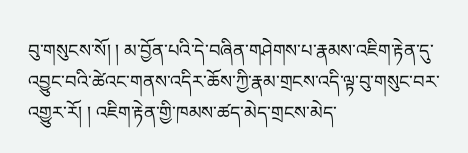བུ་གསུངས་སོ། ། མ་བྱོན་པའི་དེ་བཞིན་གཤེགས་པ་རྣམས་འཇིག་རྟེན་དུ་འབྱུང་བའི་ཚེའང་གནས་འདིར་ཆོས་ཀྱི་རྣམ་གྲངས་འདི་ལྟ་བུ་གསུང་བར་འགྱུར་རོ། ། འཇིག་རྟེན་གྱི་ཁམས་ཚད་མེད་གྲངས་མེད་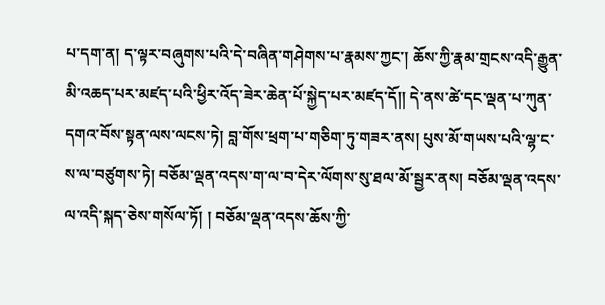པ་དག་ན། ད་ལྟར་བཞུགས་པའི་དེ་བཞིན་གཤེགས་པ་རྣམས་ཀྱང་། ཆོས་ཀྱི་རྣམ་གྲངས་འདི་རྒྱུན་མི་འཆད་པར་མཛད་པའི་ཕྱིར་འོད་ཟེར་ཆེན་པོ་སྐྱེད་པར་མཛད་དོ།། དེ་ནས་ཚེ་དང་ལྡན་པ་ཀུན་དགའ་བོས་སྟན་ལས་ལངས་ཏེ། བླ་གོས་ཕྲག་པ་གཅིག་ཏུ་གཟར་ནས། པུས་མོ་གཡས་པའི་ལྷ་ང་ས་ལ་བཙུགས་ཏེ། བཅོམ་ལྡན་འདས་ག་ལ་བ་དེར་ལོགས་སུ་ཐལ་མོ་སྦྱར་ནས། བཅོམ་ལྡན་འདས་ལ་འདི་སྐད་ཅེས་གསོལ་ཏོ། ། བཅོམ་ལྡན་འདས་ཆོས་ཀྱི་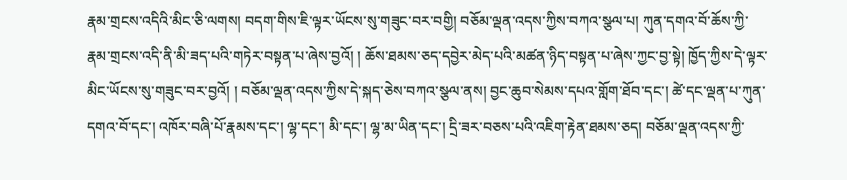རྣམ་གྲངས་འདིའི་མིང་ཅི་ལགས། བདག་གིས་ཇི་ལྟར་ཡོངས་སུ་གཟུང་བར་བགྱི། བཅོམ་ལྡན་འདས་ཀྱིས་བཀའ་སྩལ་པ། ཀུན་དགའ་བོ་ཆོས་ཀྱི་རྣམ་གྲངས་འདི་ནི་མི་ཟད་པའི་གཏེར་བསྟན་པ་ཞེས་བྱའོ། ། ཆོས་ཐམས་ཅད་དབྱེར་མེད་པའི་མཚན་ཉིད་བསྟན་པ་ཞེས་ཀྱང་བྱ་སྟེ། ཁྱོད་ཀྱིས་དེ་ལྟར་མིང་ཡོངས་སུ་གཟུང་བར་བྱའོ། ། བཅོམ་ལྡན་འདས་ཀྱིས་དེ་སྐད་ཅེས་བཀའ་སྩལ་ནས། བྱང་ཆུབ་སེམས་དཔའ་གློག་ཐོབ་དང་། ཚེ་དང་ལྡན་པ་ཀུན་དགའ་བོ་དང་། འཁོར་བཞི་པོ་རྣམས་དང་། ལྷ་དང་། མི་དང་། ལྷ་མ་ཡིན་དང་། དྲི་ཟར་བཅས་པའི་འཇིག་རྟེན་ཐམས་ཅད། བཅོམ་ལྡན་འདས་ཀྱི་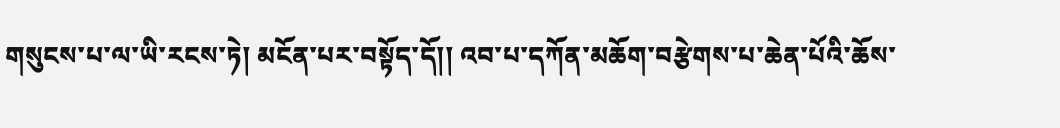གསུངས་པ་ལ་ཡི་རངས་ཏེ། མངོན་པར་བསྟོད་དོ།། འབ་པ་དཀོན་མཆོག་བརྩེགས་པ་ཆེན་པོའི་ཆོས་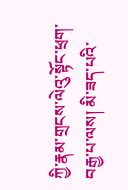ཀྱི་རྣམ་གྲངས་ལེའུ་སྟོང་ཕྲག་བརྒྱ་པ་ལས། མི་ཟད་པའི་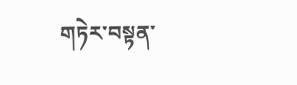གཏེར་བསྟན་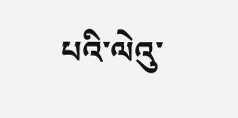པའི་ལེའུ་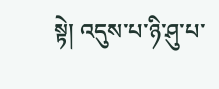སྟེ། འདུས་པ་ཉི་ཤུ་པ་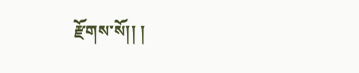རྫོགས་སོ།། །